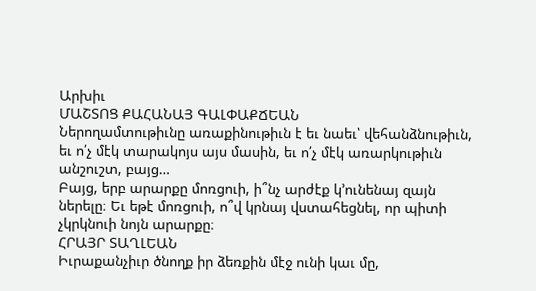Արխիւ
ՄԱՇՏՈՑ ՔԱՀԱՆԱՅ ԳԱԼՓԱՔՃԵԱՆ
Ներողամտութիւնը առաքինութիւն է եւ նաեւ՝ վեհանձնութիւն, եւ ո՛չ մէկ տարակոյս այս մասին, եւ ո՛չ մէկ առարկութիւն անշուշտ, բայց…
Բայց, երբ արարքը մոռցուի, ի՞նչ արժէք կ՚ունենայ զայն ներելը։ Եւ եթէ մոռցուի, ո՞վ կրնայ վստահեցնել, որ պիտի չկրկնուի նոյն արարքը։
ՀՐԱՅՐ ՏԱՂԼԵԱՆ
Իւրաքանչիւր ծնողք իր ձեռքին մէջ ունի կաւ մը,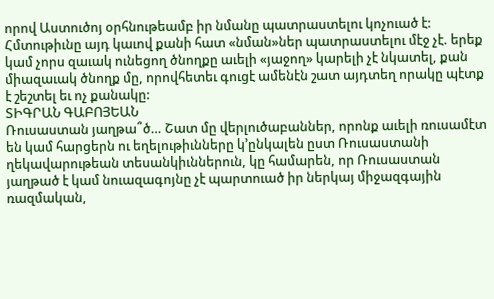որով Աստուծոյ օրհնութեամբ իր նմանը պատրաստելու կոչուած է: Հմտութիւնը այդ կաւով քանի հատ «նման»ներ պատրաստելու մէջ չէ. երեք կամ չորս զաւակ ունեցող ծնողքը աւելի «յաջող» կարելի չէ նկատել, քան միազաւակ ծնողք մը, որովհետեւ գուցէ ամենէն շատ այդտեղ որակը պէտք է շեշտել եւ ոչ քանակը:
ՏԻԳՐԱՆ ԳԱԲՈՅԵԱՆ
Ռուսաստան յաղթա՞ծ… Շատ մը վերլուծաբաններ, որոնք աւելի ռուսամէտ են կամ հարցերն ու եղելութիւնները կ՚ընկալեն ըստ Ռուսաստանի ղեկավարութեան տեսանկիւններուն, կը համարեն, որ Ռուսաստան յաղթած է կամ նուազագոյնը չէ պարտուած իր ներկայ միջազգային ռազմական,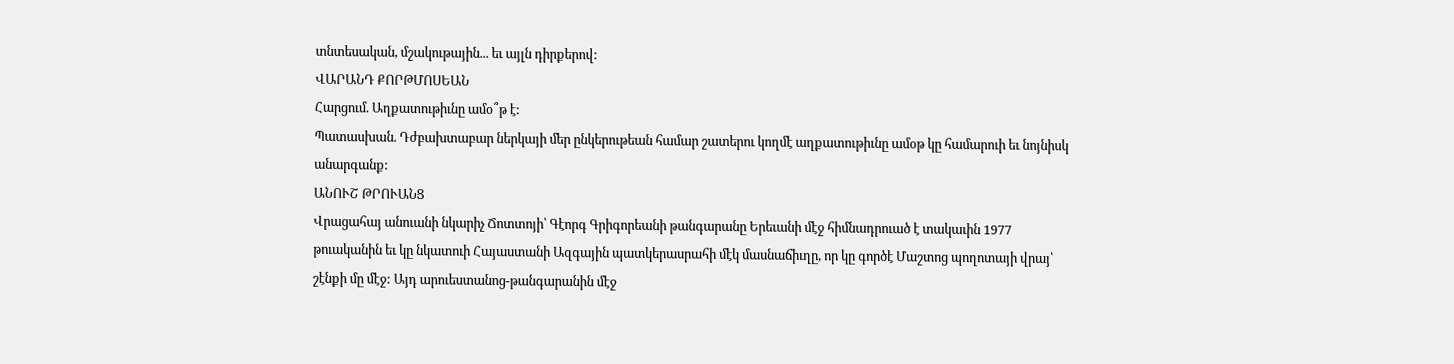տնտեսական, մշակութային... եւ այլն դիրքերով:
ՎԱՐԱՆԴ ՔՈՐԹՄՈՍԵԱՆ
Հարցում. Աղքատութիւնը ամօ՞թ է:
Պատասխան. Դժբախտաբար ներկայի մեր ընկերութեան համար շատերու կողմէ աղքատութիւնը ամօթ կը համարուի եւ նոյնիսկ անարգանք:
ԱՆՈՒՇ ԹՐՈՒԱՆՑ
Վրացահայ անուանի նկարիչ Ճոտտոյի՝ Գէորգ Գրիգորեանի թանգարանը Երեւանի մէջ հիմնադրուած է տակաւին 1977 թուականին եւ կը նկատուի Հայաստանի Ազգային պատկերասրահի մէկ մասնաճիւղը, որ կը գործէ Մաշտոց պողոտայի վրայ՝ շէնքի մը մէջ: Այդ արուեստանոց-թանգարանին մէջ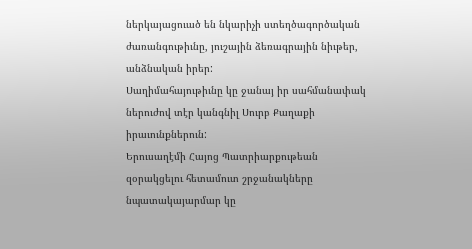ներկայացուած են նկարիչի ստեղծագործական ժառանգութիւնը, յուշային ձեռագրային նիւթեր, անձնական իրեր:
Սաղիմահայութիւնը կը ջանայ իր սահմանափակ ներուժով տէր կանգնիլ Սուրբ Քաղաքի իրաւունքներուն:
Երուսաղէմի Հայոց Պատրիարքութեան զօրակցելու հետամուտ շրջանակները նպատակայարմար կը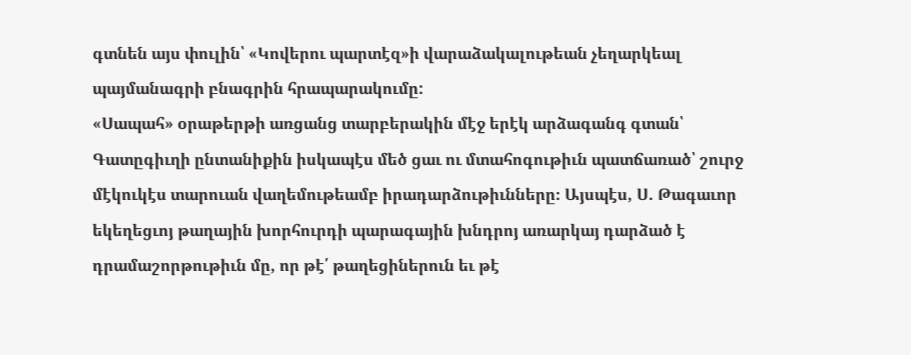գտնեն այս փուլին՝ «Կովերու պարտէզ»ի վարաձակալութեան չեղարկեալ պայմանագրի բնագրին հրապարակումը:
«Սապահ» օրաթերթի առցանց տարբերակին մէջ երէկ արձագանգ գտան՝ Գատըգիւղի ընտանիքին իսկապէս մեծ ցաւ ու մտահոգութիւն պատճառած՝ շուրջ մէկուկէս տարուան վաղեմութեամբ իրադարձութիւնները։ Այսպէս, Ս. Թագաւոր եկեղեցւոյ թաղային խորհուրդի պարագային խնդրոյ առարկայ դարձած է դրամաշորթութիւն մը, որ թէ՛ թաղեցիներուն եւ թէ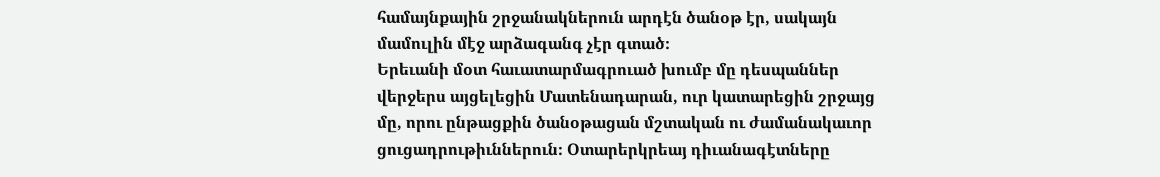համայնքային շրջանակներուն արդէն ծանօթ էր, սակայն մամուլին մէջ արձագանգ չէր գտած։
Երեւանի մօտ հաւատարմագրուած խումբ մը դեսպաններ վերջերս այցելեցին Մատենադարան, ուր կատարեցին շրջայց մը, որու ընթացքին ծանօթացան մշտական ու ժամանակաւոր ցուցադրութիւններուն։ Օտարերկրեայ դիւանագէտները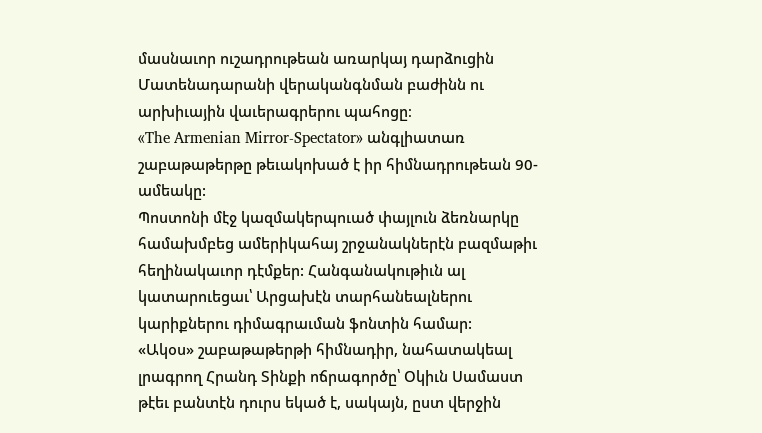մասնաւոր ուշադրութեան առարկայ դարձուցին Մատենադարանի վերականգնման բաժինն ու արխիւային վաւերագրերու պահոցը։
«The Armenian Mirror-Spectator» անգլիատառ շաբաթաթերթը թեւակոխած է իր հիմնադրութեան 90-ամեակը:
Պոստոնի մէջ կազմակերպուած փայլուն ձեռնարկը համախմբեց ամերիկահայ շրջանակներէն բազմաթիւ հեղինակաւոր դէմքեր: Հանգանակութիւն ալ կատարուեցաւ՝ Արցախէն տարհանեալներու կարիքներու դիմագրաւման ֆոնտին համար:
«Ակօս» շաբաթաթերթի հիմնադիր, նահատակեալ լրագրող Հրանդ Տինքի ոճրագործը՝ Օկիւն Սամաստ թէեւ բանտէն դուրս եկած է, սակայն, ըստ վերջին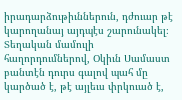իրադարձութիւններուն, դժուար թէ կարողանայ այդպէս շարունակել։ Տեղական մամուլի հաղորդումներով, Օկիւն Սամաստ բանտէն դուրս գալով պահ մը կարծած է, թէ այլեւս փրկուած է,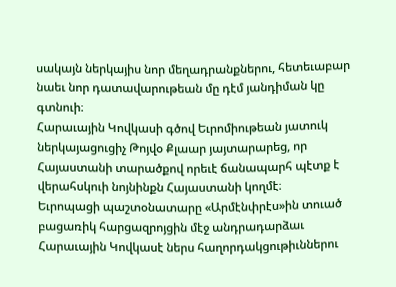սակայն ներկայիս նոր մեղադրանքներու, հետեւաբար նաեւ նոր դատավարութեան մը դէմ յանդիման կը գտնուի։
Հարաւային Կովկասի գծով Եւրոմիութեան յատուկ ներկայացուցիչ Թոյվօ Քլաար յայտարարեց, որ Հայաստանի տարածքով որեւէ ճանապարհ պէտք է վերահսկուի նոյնինքն Հայաստանի կողմէ։
Եւրոպացի պաշտօնատարը «Արմէնփրէս»ին տուած բացառիկ հարցազրոյցին մէջ անդրադարձաւ Հարաւային Կովկասէ ներս հաղորդակցութիւններու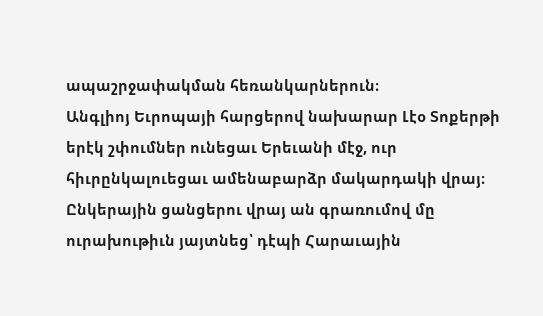ապաշրջափակման հեռանկարներուն։
Անգլիոյ Եւրոպայի հարցերով նախարար Լէօ Տոքերթի երէկ շփումներ ունեցաւ Երեւանի մէջ, ուր հիւրընկալուեցաւ ամենաբարձր մակարդակի վրայ։ Ընկերային ցանցերու վրայ ան գրառումով մը ուրախութիւն յայտնեց՝ դէպի Հարաւային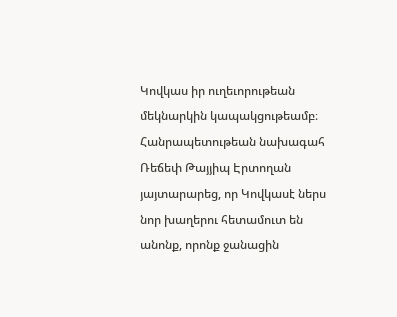Կովկաս իր ուղեւորութեան մեկնարկին կապակցութեամբ։
Հանրապետութեան նախագահ Ռեճեփ Թայյիպ Էրտողան յայտարարեց, որ Կովկասէ ներս նոր խաղերու հետամուտ են անոնք, որոնք ջանացին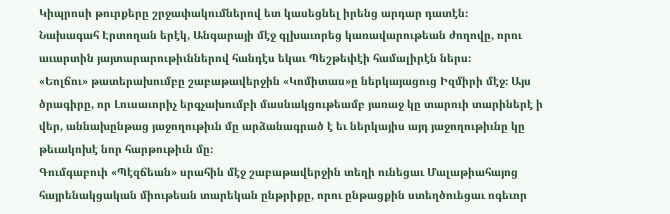Կիպրոսի թուրքերը շրջափակումներով ետ կասեցնել իրենց արդար դատէն։
Նախագահ Էրտողան երէկ, Անգարայի մէջ գլխաւորեց կառավարութեան ժողովը, որու աւարտին յայտարարութիւններով հանդէս եկաւ Պեշթեփէի համալիրէն ներս։
«Եոլճու» թատերախումբը շաբաթավերջին «Կոմիտաս»ը ներկայացուց Իզմիրի մէջ։ Այս ծրագիրը, որ Լուսաւորիչ երգչախումբի մասնակցութեամբ յառաջ կը տարուի տարիներէ ի վեր, աննախընթաց յաջողութիւն մը արձանագրած է եւ ներկայիս այդ յաջողութիւնը կը թեւակոխէ նոր հարթութիւն մը։
Գումգաբուի «Պէզճեան» սրահին մէջ շաբաթավերջին տեղի ունեցաւ Մալաթիահայոց հայրենակցական միութեան տարեկան ընթրիքը, որու ընթացքին ստեղծուեցաւ ոգեւոր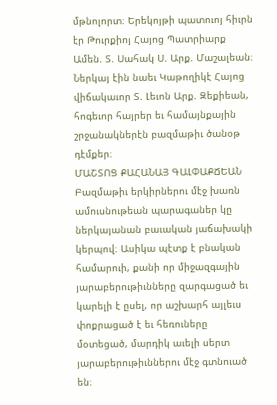մթնոլորտ։ Երեկոյթի պատուոյ հիւրն էր Թուրքիոյ Հայոց Պատրիարք Ամեն. Տ. Սահակ Ս. Արք. Մաշալեան։ Ներկայ էին նաեւ Կաթողիկէ Հայոց վիճակաւոր Տ. Լեւոն Արք. Զեքիեան, հոգեւոր հայրեր եւ համայնքային շրջանակներէն բազմաթիւ ծանօթ դէմքեր։
ՄԱՇՏՈՑ ՔԱՀԱՆԱՅ ԳԱԼՓԱՔՃԵԱՆ
Բազմաթիւ երկիրներու մէջ խառն ամուսնութեան պարագաներ կը ներկայանան բաւական յաճախակի կերպով։ Ասիկա պէտք է բնական համարուի, քանի որ միջազգային յարաբերութիւնները զարգացած եւ կարելի է ըսել, որ աշխարհ այլեւս փոքրացած է եւ հեռուները մօտեցած, մարդիկ աւելի սերտ յարաբերութիւններու մէջ գտնուած են։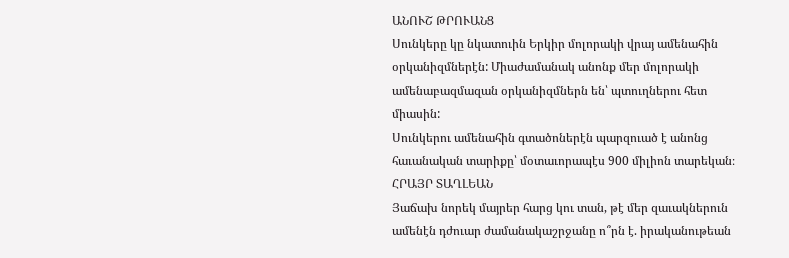ԱՆՈՒՇ ԹՐՈՒԱՆՑ
Սունկերը կը նկատուին Երկիր մոլորակի վրայ ամենահին օրկանիզմներէն: Միաժամանակ անոնք մեր մոլորակի ամենաբազմազան օրկանիզմներն են՝ պտուղներու հետ միասին:
Սունկերու ամենահին գտածոներէն պարզուած է անոնց հաւանական տարիքը՝ մօտաւորապէս 900 միլիոն տարեկան։
ՀՐԱՅՐ ՏԱՂԼԵԱՆ
Յաճախ նորեկ մայրեր հարց կու տան, թէ մեր զաւակներուն ամենէն դժուար ժամանակաշրջանը ո՞րն է. իրականութեան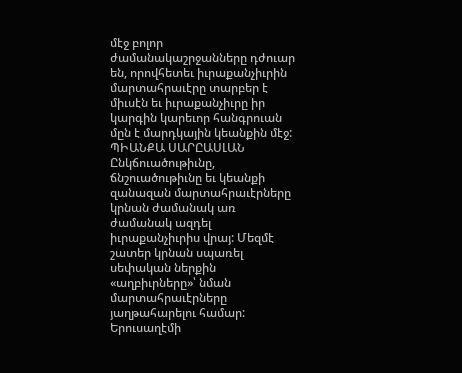մէջ բոլոր ժամանակաշրջանները դժուար են, որովհետեւ իւրաքանչիւրին մարտահրաւէրը տարբեր է միւսէն եւ իւրաքանչիւրը իր կարգին կարեւոր հանգրուան մըն է մարդկային կեանքին մէջ:
ՊԻԱՆՔԱ ՍԱՐԸԱՍԼԱՆ
Ընկճուածութիւնը, ճնշուածութիւնը եւ կեանքի զանազան մարտահրաւէրները կրնան ժամանակ առ ժամանակ ազդել իւրաքանչիւրիս վրայ: Մեզմէ շատեր կրնան սպառել սեփական ներքին «աղբիւրները»՝ նման մարտահրաւէրները յաղթահարելու համար:
Երուսաղէմի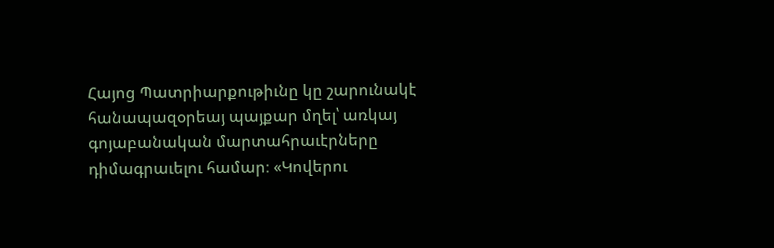Հայոց Պատրիարքութիւնը կը շարունակէ հանապազօրեայ պայքար մղել՝ առկայ գոյաբանական մարտահրաւէրները դիմագրաւելու համար։ «Կովերու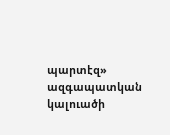պարտէզ» ազգապատկան կալուածի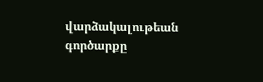վարձակալութեան գործարքը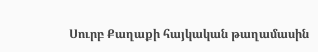Սուրբ Քաղաքի հայկական թաղամասին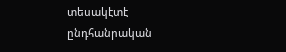տեսակէտէ ընդհանրական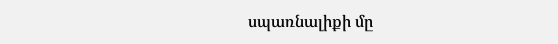սպառնալիքի մը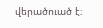վերածուած է։